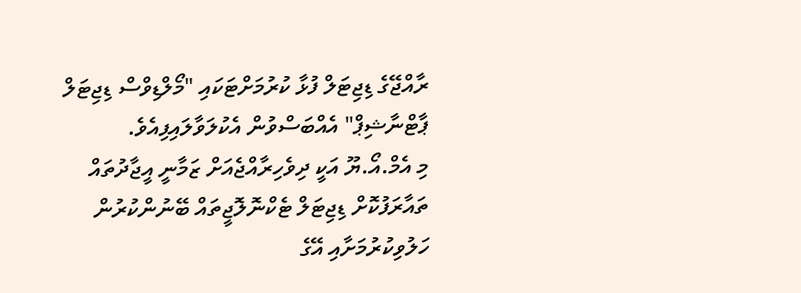ރާއްޖޭގެ ޑިޖިޓަލް ފުޅާ ކުރުމަށްޓަކައި "މޯލްޑިވްސް ޑިޖިޓަލް ޕާޓްނާޝިޕް" އެއްބަސްވުން އެކުލަވާލައިފިއެވެ.
މި އެމް.އޯ.ޔޫ އަކީ ދިވެހިރާއްޖެއަށް ޒަމާނީ އީޖާދުތައް ތައާރަފުކޮށް ޑިޖިޓަލް ޓެކްނޮލޮޖީތައް ބޭނުންކުރުން ހަލުވިކުރުމަށާއި އޭގެ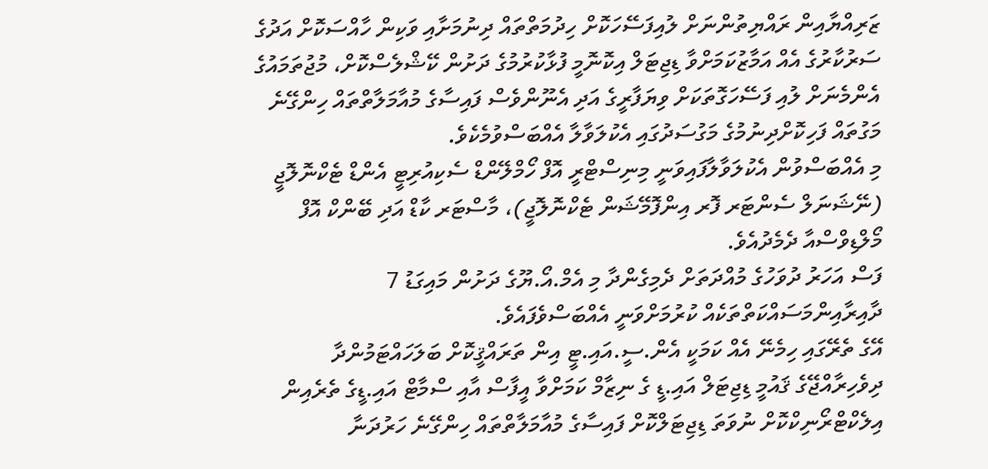ޒަރިއްޔާއިން ރައްޔިތުންނަށް ލުއިފަސޭހަކޮށް ހިދުމަތްތައް ދިނުމަށާއި ވަކިން ހާއްސަކޮށް އަދުގެ ސަރުކާރުގެ އެއް އަމާޒުކަމަށްވާ ޑިޖިޓަލް އިކޮނޮމީ ފުޅާކުރުމުގެ ދަށުން ކޭޝްލެސްކޮށް، މުޖުތަމައުގެ އެންމެނަށް ލުއި ފަސޭހަގޮތަކަށް ވިޔަފާރީގެ އަދި އެނޫންވެސް ފައިސާގެ މުއާމަލާތްތައް ހިންގޭނެ މަގުތައް ފަހިކޮށްދިނުމުގެ މަގުސަދުގައި އެކުލަވާލާ އެއްބަސްވުމެކެވެ.
މި އެއްބަސްވުން އެކުލަވާލާފައިވަނީ މިނިސްޓްރީ އޮފް ހޯމްލޭންޑް ސެކިއުރިޓީ އެންޑް ޓެކްނޮލޮޖީ (ނޭޝަނަލް ސެންޓަރ ފޮރ އިންފޮމޭޝަން ޓެކްނޮލޮޖީ)، މާސްޓަރ ކާޑް އަދި ބޭންކް އޮފް މޯލްޑިވްސްއާ ދެމެދުއެވެ.
ފަސް އަހަރު ދުވަހުގެ މުއްދަތަށް ދެމިގެންދާ މި އެމް.އޯ.ޔޫގެ ދަށުން މައިގަޑު 7 ދާއިރާއިންމަސައްކަތްތަކެއް ކުރުމަށްވަނީ އެއްބަސްވެފައެވެ.
އޭގެ ތެރޭގައި ހިމެނޭ އެއް ކަމަކީ އެން.ސީ.އައި.ޓީ އިން ތަރައްޤީކޮށް ބަލަހައްޓަމުންދާ ދިވެހިރާއްޖޭގެ ޤައުމީ ޑިޖިޓަލް އައި.ޑީ ގެ ނިޒާމް ކަމަށްވާ އީފާސް އާއި ސްމާޓް އައި.ޑީގެ ތެރެއިން އިލެކްޓްރޯނިކްކޮށް ނުވަތަ ޑިޖިޓަލްކޮށް ފައިސާގެ މުއާމަލާތްތައް ހިންގޭނެ ހަރުދަނާ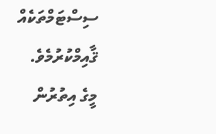ސިސްޓަމްތަކެއް ޤާއިމްކުރުމެވެ.
މީގެ އިތުރުން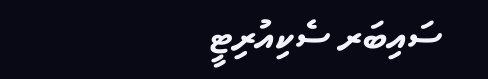ސައިބަރ ސެކިއުރިޓީ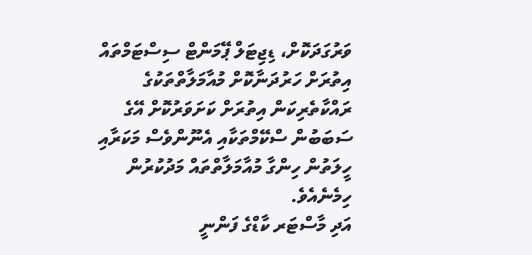ވަރުގަދަކޮށް، ޑިޖިޓަލް ޕޭމަންޓް ސިސްޓަމްތައް އިތުރަށް ހަރުދަނާކޮށް މުއާމަލާތްތަކުގެ ރައްކާތެރިކަން އިތުރަށް ކަށަވަރުކޮށް އޭގެ ސަބަބުން ސްކޭމްތަކާއި އެނޫންވެސް މަކަރާއި ހީލަތުން ހިންގާ މުއާމަލާތްތައް މަދުކުރުން ހިމެނެއެވެ.
އަދި މާސްޓަރ ކާޑްގެ ފަންނީ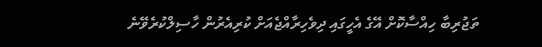ތަޖުރިބާ ހިއްސާކޮށް އޭގެ އެހީގައި ދިވެހިރާއްޖެއަށް ކުރިއެރުން ހާސިލްކުރެވޭނެ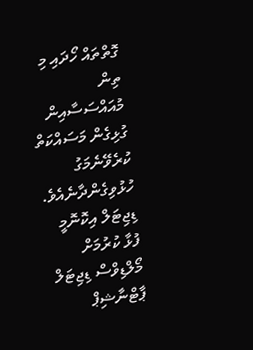ގޮތްތައް ހޯދައި މި ތިން މުއައްސަސާއިން ގުޅިގެން މަސައްކަތް ކުރެވޭނެމަގު ހުޅުވިގެންދާނެއެވެ.
ޑިޖިޓަލް އިކޮނޮމީ ފުޅާ ކުރުމަށް މޯލްޑިވްސް ޑިޖިޓަލް ޕާޓްނާޝިޕް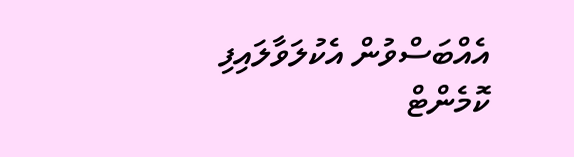އެއްބަސްވުން އެކުލަވާލައިފި
ކޮމެންޓް